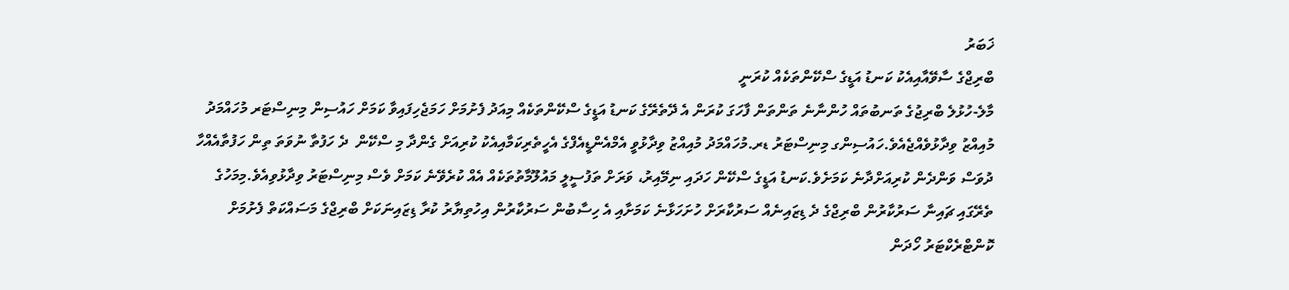ޚަބަރު
ބްރިޖްގެ ސާވޭއާއިއެކު ކަނޑު އަޑީގެ ސްކޭންތަކެއް ކުރަނީ
މާލެ-ހުޅުލެ ބްރިޖުގެ ތަނބުތައް ހުންނާނެ ތަންތަން ފާހަގަ ކުރަން އެ ދޭތެރޭގެ ކަނޑު އަޑީގެ ސްކޭންތަކެއް މިއަދު ފެށުމަށް ހަމަޖެހިފައިވާ ކަމަށް ހައުސިން މިނިސްޓަރ މުހައްމަދު މުއިއްޒު ވިދާޅުވެއްޖެއެވެ.ހައުސިންގ މިނިސްޓަރު ޑރ.މުހައްމަދު މުއިއްޒު ވިދާޅުވީ އެމްއެންޑީއެފްގެ އެހީތެރިކަމާއިއެކު ކުރިއަށް ގެންދާ މި ސްކޭން  ދެ ހަފުތާ ނުވަތަ ތިން ހަފުތާއެއްހާ ދުވަސް ވަންދެން ކުރިއަށްދާނެ ކަމަށެވެ.ކަނޑު އަޑީގެ ސްކޭން ހަދައި ނިމޭއިރު، ވަރަށް ތަފުސީލީ މައުލޫމާތުތަކެއް އެއް ކުރެވޭނެ ކަމަށް ވެސް މިނިސްޓަރު ވިދާޅުވިއެވެ.މިމަހުގެ ތެރޭގައި ޗައިނާ ސަރުކާރުން ބްރިޖްގެ ދެ ޑިޒައިނެއް ސަރުކާރަށް ހުށަހަޅާނެ ކަމަށާއި އެ ހިސާބުން ސަރުކާރުން އިހުތިޔާރު ކުރާ ޑިޒައިނަކަށް ބްރިޖްގެ މަސައްކަތް ފެށުމަށް ކޮންޓްރެކްޓަރު ހޯދަން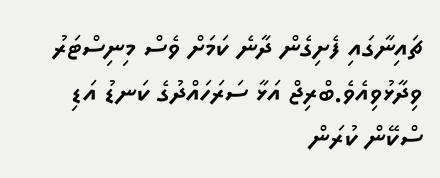ޗައިނާގައި ފެށިގެން ދާނެ ކަމަށް ވެސް މިނިސްޓަރު ވިދާޅުވިއެވެ.ބްރިޖް އަޅާ ސަރަހައްދުގެ ކަނޑު އަޑި ސްކޭން ކުރަން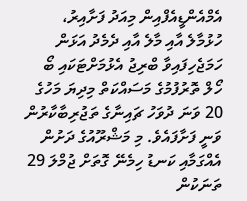އެމްއެންޑީއެފްއިން މިއަދު ފަށާއިރު، ހުޅުމާލެ އާއި މާލެ އާއި ދެމެދު އަޅަން ހަމަޖެހިފައިވާ ބްރިޖު އެޅުމަށްޓަކައި ބޯ ހޯލް ތޮރުފުމުގެ މަސައްކަތް މިދިޔަ މަހުގެ 20 ވަނަ ދުވަހު ޗައިނާގެ ތަޖުރިބާކާރުން ވަނީ ފަށާފައެވެ. މި މަޝްރޫއުގެ ދަށުން އެއްގަމާއި ކަނޑު ހިމެނޭ ގޮތަށް ޖުމްލަ 29 ތަނަކުން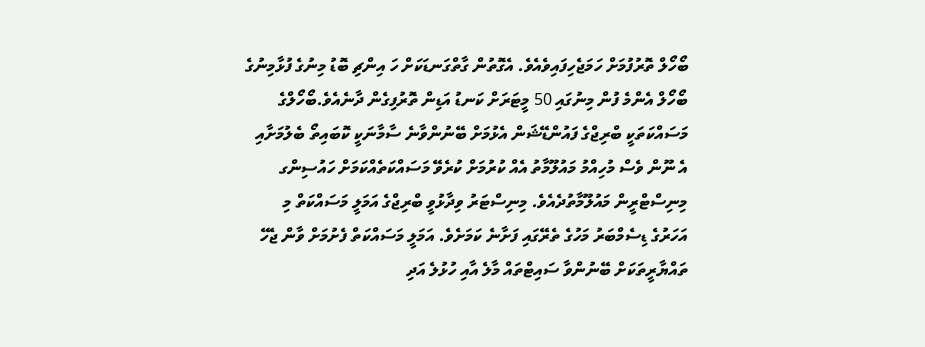ބޯހޯލް ތޮރުފުމަށް ހަމަޖެހިފައިވެއެވެ. އެގޮތުން ގާތްގަނޑަކަށް ހަ އިންޗި ބޮޑު މިނުގެ ފުޅާމިނުގެ ބޯހޯލް އެންމެ ފުން މިނުގައި 50 މީޓަރަށް ކަނޑު އަޑިން ތޮރުފިގެން ދާނެއެވެ.ބޯހޯލްގެ މަސައްކަތަކީ ބްރިޖްގެ ފައުންޑޭޝަން އެޅުމަށް ބޭނުންވާނެ ސާމާނަކީ ކޮބައިތޯ ބެލުމަށާއި އެ ނޫން ވެސް މުހިއްމު މައުލޫމާތު އެއް ކުރުމަށް ކުރެވޭ މަސައްކަތެއްކަމަށް ހައުސިންގ މިނިސްޓްރީން މައުލޫމާތުދެއެވެ. މިނިސްޓަރު ވިދާޅުވީ ބްރިޖްގެ އަމަލީ މަސައްކަތް މި އަހަރުގެ ޑިސެމްބަރު މަހުގެ ތެރޭގައި ފަށާނެ ކަމަށެވެ. އަމަލީ މަސައްކަތް ފެށުމަށް ވާން ޖެހޭ ތައްޔާރީތަކަށް ބޭނުންވާ ސައިޓްތައް މާލެ އާއި ހުޅުލެ އަދި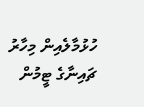ހުޅުމާލެއިން މިހާރު ޗައިނާގެ ޓީމުން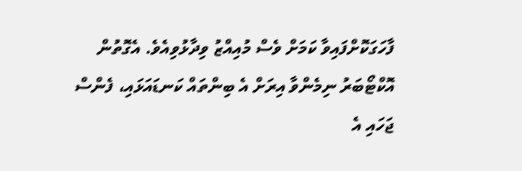ފާހަގަކޮށްފައިވާ ކަމަށް ވެސް މުއިއްޒު ވިދާޅުވިއެވެ. އެގޮތުން  އޮކްޓޯބަރު ނިމެންވާ އިރަށް އެ ބިންތައް ކަނޑައަޅައި، ފެންސް ޖަހައި އެ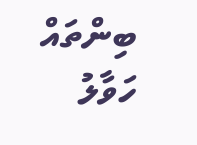ބިންތައް ހަވާލު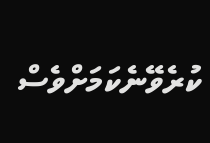ކުރެވޭނެކަމަށްވެސް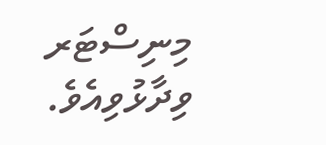މިނިސްޓަރ ވިދާޅުވިއެވެ.